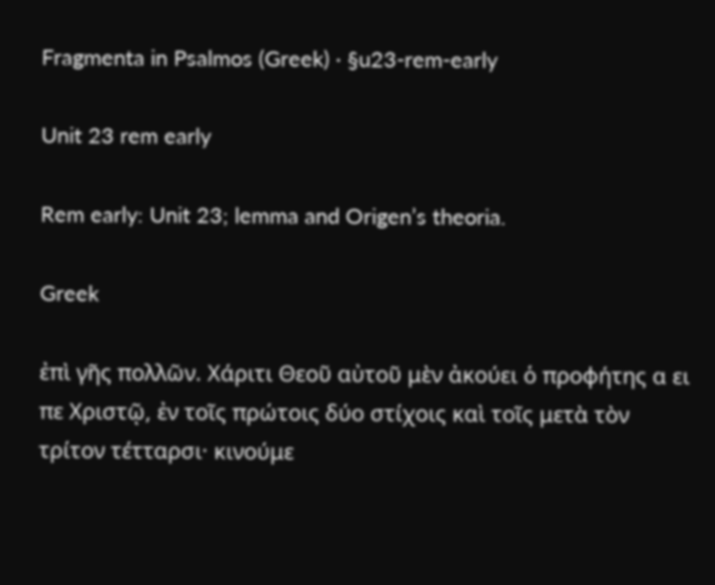Fragmenta in Psalmos (Greek) · §u23-rem-early

Unit 23 rem early

Rem early: Unit 23; lemma and Origen’s theoria.

Greek

ἐπὶ γῆς πολλῶν. Χάριτι Θεοῦ αὐτοῦ μὲν ἀκούει ὁ προφήτης α ει πε Χριστῷ, ἐν τοῖς πρώτοις δύο στίχοις καὶ τοῖς μετὰ τὸν τρίτον τέτταρσι· κινούμε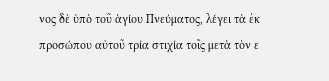νος δὲ ὑπὸ τοῦ ἁγίου Πνεύματος, λέγει τὰ ἐκ προσώπου αὐτοῦ τρία στιχία τοῖς μετὰ τὸν ε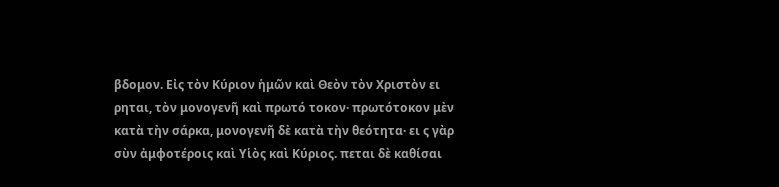βδομον. Εἰς τὸν Κύριον ἡμῶν καὶ Θεὸν τὸν Χριστὸν ει ρηται, τὸν μονογενῆ καὶ πρωτό τοκον· πρωτότοκον μὲν κατὰ τὴν σάρκα, μονογενῆ δὲ κατὰ τὴν θεότητα· ει ς γὰρ σὺν ἀμφοτέροις καὶ Υἱὸς καὶ Κύριος. πεται δὲ καθίσαι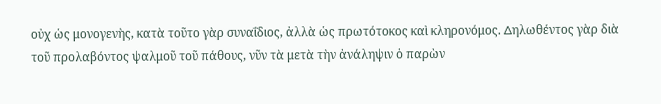οὐχ ὡς μονογενὴς, κατὰ τοῦτο γὰρ συναΐδιος, ἀλλὰ ὡς πρωτότοκος καὶ κληρονόμος. ∆ηλωθέντος γὰρ διὰ τοῦ προλαβόντος ψαλμοῦ τοῦ πάθους, νῦν τὰ μετὰ τὴν ἀνάληψιν ὁ παρὼν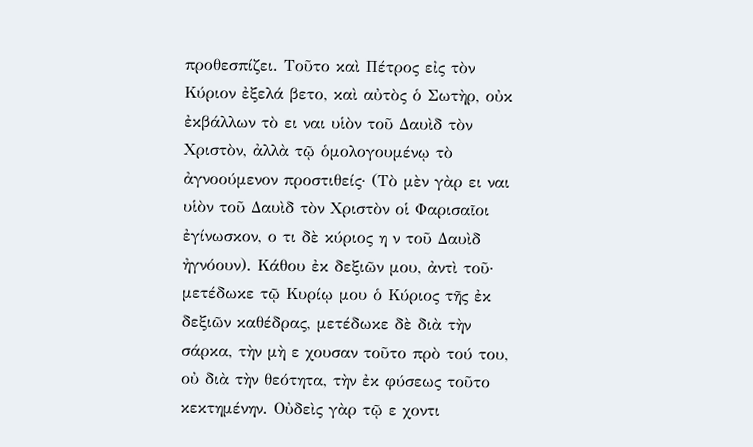προθεσπίζει. Τοῦτο καὶ Πέτρος εἰς τὸν Κύριον ἐξελά βετο, καὶ αὐτὸς ὁ Σωτὴρ, οὐκ ἐκβάλλων τὸ ει ναι υἱὸν τοῦ ∆αυὶδ τὸν Χριστὸν, ἀλλὰ τῷ ὁμολογουμένῳ τὸ ἀγνοούμενον προστιθείς· (Τὸ μὲν γὰρ ει ναι υἱὸν τοῦ ∆αυὶδ τὸν Χριστὸν οἱ Φαρισαῖοι ἐγίνωσκον, ο τι δὲ κύριος η ν τοῦ ∆αυὶδ ἠγνόουν). Κάθου ἐκ δεξιῶν μου, ἀντὶ τοῦ· μετέδωκε τῷ Κυρίῳ μου ὁ Κύριος τῆς ἐκ δεξιῶν καθέδρας, μετέδωκε δὲ διὰ τὴν σάρκα, τὴν μὴ ε χουσαν τοῦτο πρὸ τού του, οὐ διὰ τὴν θεότητα, τὴν ἐκ φύσεως τοῦτο κεκτημένην. Οὐδεὶς γὰρ τῷ ε χοντι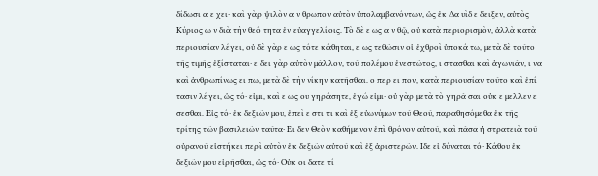δίδωσι α ε χει· καὶ γὰρ ψιλὸν α ν θρωπον αὐτὸν ὑπολαμβανόντων, ὡς ἐκ ∆α υὶδ ε δειξεν, αὐτὸς Κύριος ω ν διὰ τὴν θεό τητα ἐν εὐαγγελίοις. Τὸ δὲ ε ως α ν θῷ, οὐ κατὰ περιορισμὸν, ἀλλὰ κατὰ περιουσίαν λέγει, οὐ δὲ γὰρ ε ως τότε κάθηται, ε ως τεθῶσιν οἱ ἐχθροὶ ὑποκά τω, μετὰ δὲ τοῦτο τῆς τιμῆς ἐξίσταται· ε δει γὰρ αὐτὸν μᾶλλον, τοῦ πολέμου ἐνεστῶτος, ι στασθαι καὶ ἀγωνιᾶν, ι να καὶ ἀνθρωπίνως ει πω, μετὰ δὲ τὴν νίκην κατῆσθαι. ο περ ει πον, κατὰ περιουσίαν τοῦτο καὶ ἐπί τασιν λέγει, ὡς τό· εἰμι, καὶ ε ως ου γηράσητε, ἐγώ εἰμι· οὐ γὰρ μετὰ τὸ γηρᾶ σαι οὐκ ε μελλεν ε σεσθαι. Εἰς τό· ἐκ δεξιῶν μου, ἐπεὶ ε στι τι καὶ ἐξ εὐωνύμων τοῦ Θεοῦ, παραθησόμεθα ἐκ τῆς τρίτης τῶν βασιλειῶν ταῦτα· Ει δεν Θεὸν καθήμενον ἐπὶ θρόνον αὐτοῦ, καὶ πᾶσα ἡ στρατειὰ τοῦ οὐρανοῦ εἱστήκει περὶ αὐτὸν ἐκ δεξιῶν αὐτοῦ καὶ ἐξ ἀριστερῶν. Ιδε εἰ δύναται τό· Κάθου ἐκ δεξιῶν μου εἰρῆσθαι, ὡς τό· Οὐκ οι δατε τί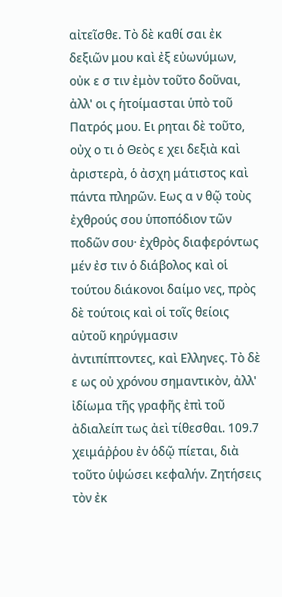αἰτεῖσθε. Τὸ δὲ καθί σαι ἐκ δεξιῶν μου καὶ ἐξ εὐωνύμων, οὐκ ε σ τιν ἐμὸν τοῦτο δοῦναι, ἀλλ' οι ς ἡτοίμασται ὑπὸ τοῦ Πατρός μου. Ει ρηται δὲ τοῦτο, οὐχ ο τι ὁ Θεὸς ε χει δεξιὰ καὶ ἀριστερὰ, ὁ ἀσχη μάτιστος καὶ πάντα πληρῶν. Εως α ν θῷ τοὺς ἐχθρούς σου ὑποπόδιον τῶν ποδῶν σου· ἐχθρὸς διαφερόντως μέν ἐσ τιν ὁ διάβολος καὶ οἱ τούτου διάκονοι δαίμο νες, πρὸς δὲ τούτοις καὶ οἱ τοῖς θείοις αὐτοῦ κηρύγμασιν ἀντιπίπτοντες, καὶ Ελληνες. Τὸ δὲ ε ως οὐ χρόνου σημαντικὸν, ἀλλ' ἰδίωμα τῆς γραφῆς ἐπὶ τοῦ ἀδιαλείπ τως ἀεὶ τίθεσθαι. 109.7 χειμάῤῥου ἐν ὁδῷ πίεται, διὰ τοῦτο ὑψώσει κεφαλήν. Ζητήσεις τὸν ἐκ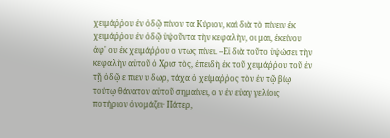χειμάῤῥου ἐν ὁδῷ πίνον τα Κύριον, καὶ διὰ τὸ πίνειν ἐκ χειμάῤῥου ἐν ὁδῷ ὑψοῦντα τὴν κεφαλὴν, οι μαι, ἐκείνου ἀφ' ου ἐκ χειμάῤῥου ο ντως πίνει. –Εἰ διὰ τοῦτο ὑψώσει τὴν κεφαλὴν αὑτοῦ ὁ Χρισ τὸς, ἐπειδὴ ἐκ τοῦ χειμάῤῥου τοῦ ἐν τῇ ὁδῷ ε πιεν υ δωρ, τάχα ὁ χείμαῤῥος τὸν ἐν τῷ βίῳ τούτῳ θάνατον αὐτοῦ σημαίνει, ο ν ἐν εὐαγ γελίοις ποτήριον ὀνομάζει· Πάτερ,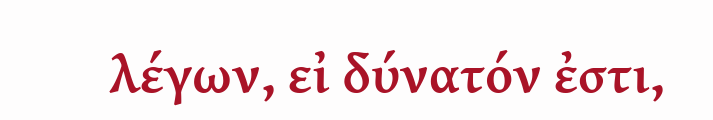λέγων, εἰ δύνατόν ἐστι,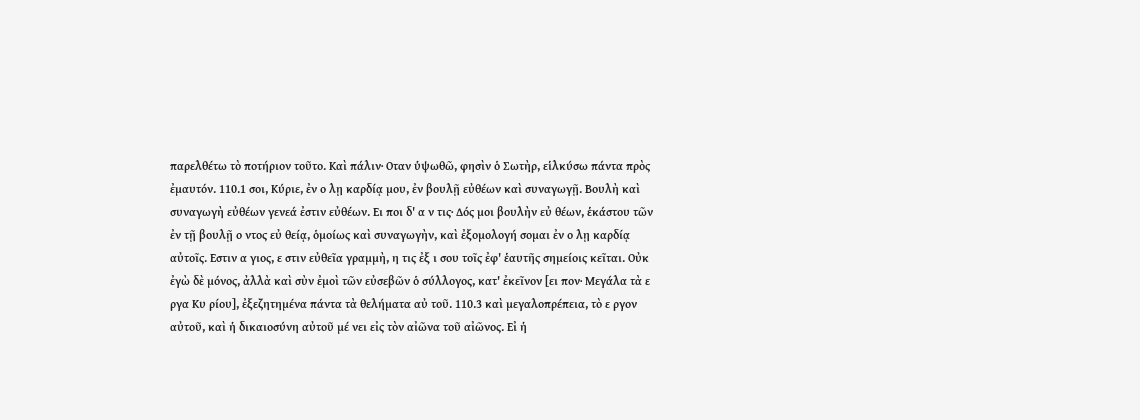παρελθέτω τὸ ποτήριον τοῦτο. Καὶ πάλιν· Οταν ὑψωθῶ, φησὶν ὁ Σωτὴρ, εἱλκύσω πάντα πρὸς ἐμαυτόν. 110.1 σοι, Κύριε, ἐν ο λῃ καρδίᾳ μου, ἐν βουλῇ εὐθέων καὶ συναγωγῇ. Βουλὴ καὶ συναγωγὴ εὐθέων γενεά ἐστιν εὐθέων. Ει ποι δ' α ν τις· ∆ός μοι βουλὴν εὐ θέων, ἑκάστου τῶν ἐν τῇ βουλῇ ο ντος εὐ θείᾳ, ὁμοίως καὶ συναγωγὴν, καὶ ἐξομολογή σομαι ἐν ο λῃ καρδίᾳ αὐτοῖς. Εστιν α γιος, ε στιν εὐθεῖα γραμμὴ, η τις ἐξ ι σου τοῖς ἐφ' ἑαυτῆς σημείοις κεῖται. Οὐκ ἐγὼ δὲ μόνος, ἀλλὰ καὶ σὺν ἐμοὶ τῶν εὐσεβῶν ὁ σύλλογος, κατ' ἐκεῖνον [ει πον· Μεγάλα τὰ ε ργα Κυ ρίου], ἐξεζητημένα πάντα τὰ θελήματα αὐ τοῦ. 110.3 καὶ μεγαλοπρέπεια, τὸ ε ργον αὐτοῦ, καὶ ἡ δικαιοσύνη αὐτοῦ μέ νει εἰς τὸν αἰῶνα τοῦ αἰῶνος. Εἰ ἡ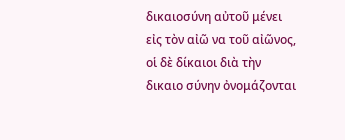δικαιοσύνη αὐτοῦ μένει εἰς τὸν αἰῶ να τοῦ αἰῶνος, οἱ δὲ δίκαιοι διὰ τὴν δικαιο σύνην ὀνομάζονται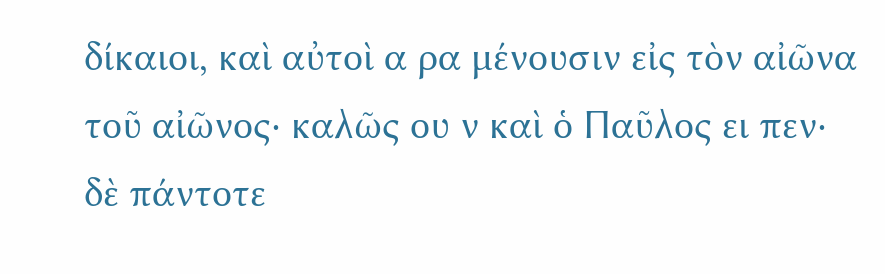δίκαιοι, καὶ αὐτοὶ α ρα μένουσιν εἰς τὸν αἰῶνα τοῦ αἰῶνος· καλῶς ου ν καὶ ὁ Παῦλος ει πεν· δὲ πάντοτε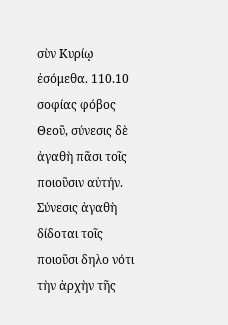σὺν Κυρίῳ ἐσόμεθα. 110.10 σοφίας φόβος Θεοῦ, σύνεσις δὲ ἀγαθὴ πᾶσι τοῖς ποιοῦσιν αὐτήν. Σύνεσις ἀγαθὴ δίδοται τοῖς ποιοῦσι δηλο νότι τὴν ἀρχὴν τῆς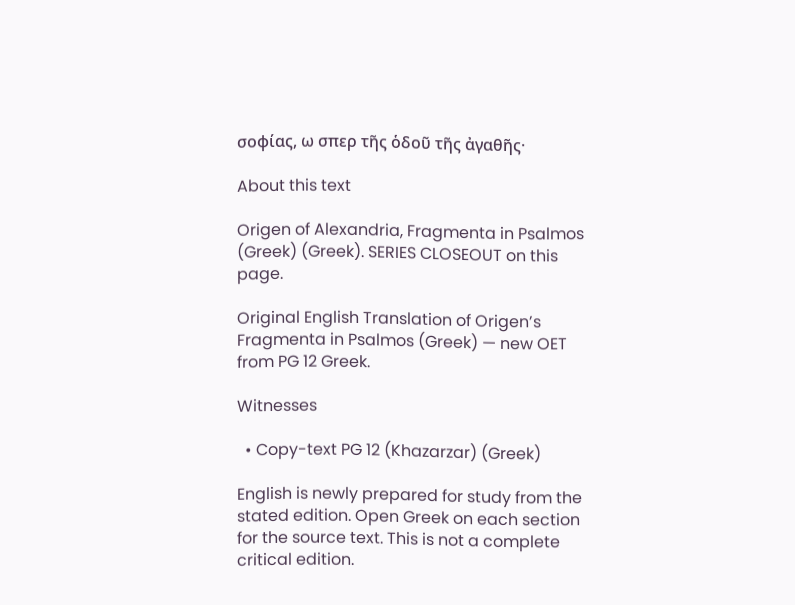σοφίας, ω σπερ τῆς ὁδοῦ τῆς ἀγαθῆς·

About this text

Origen of Alexandria, Fragmenta in Psalmos (Greek) (Greek). SERIES CLOSEOUT on this page.

Original English Translation of Origen’s Fragmenta in Psalmos (Greek) — new OET from PG 12 Greek.

Witnesses

  • Copy-text PG 12 (Khazarzar) (Greek)

English is newly prepared for study from the stated edition. Open Greek on each section for the source text. This is not a complete critical edition.